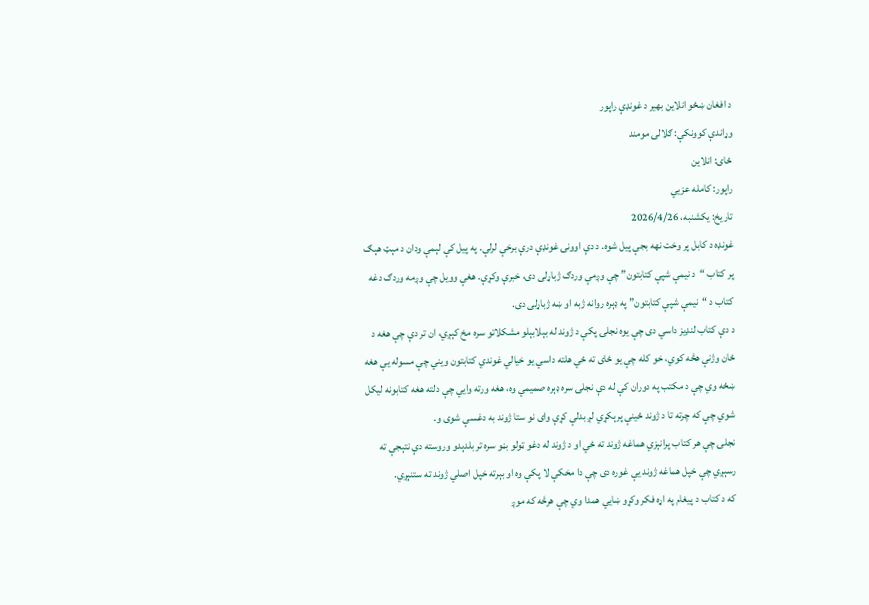د افغان ښځو انلاین بهیر د غونډې راپور
وړاندې کوونکې: ګلالۍ مومند
ځای: انلاین
راپور: کامله عزیي
تاریخ: یکشنبه، 2026/4/26
غونډه د کابل پر وخت نهه بجې پیل شوه. د دې اوونۍ غونډې درې برخې لرلې. په پیل کې لېمې ودان د مېټ هېګ پر کتاب “د نیمې شپې کتابتون” چې وږمې وردګ ژباړلی دی، خبرې وکړې. هغې وویل چې وږمه وردګ دغه کتاب د “نیمې شپې کتابتون” په ډېره روانه ژبه او ښه ژباړلی دی.
د دې کتاب لنډیز داسي دی چې یوه نجلۍ پکې د ژوند له بېلابېلو مشکلاتو سره مخ کېږي، ان تر دې چې هغه د ځان وژنې هڅه کوي، خو کله چې یو ځای ته ځي هلته داسي یو خیالي غوندي کتابتون ویني چې مسوله یې هغه ښځه وي چې د مکتب په دوران کې له دې نجلۍ سره ډېره صمیمي وه، هغه ورته وایي چې دلته هغه کتابونه لیکل شوي چې که چرته تا د ژوند ځینې پرېکړي لږ بدلې کړې وای نو ستا ژوند به دغسې شوی و.
نجلۍ چې هر کتاب پرانېزي هماغه ژوند ته ځي او د ژوند له دغو ټولو بڼو سره تر بلدېدو وروسته دې نتېجې ته رسېږي چې خپل هماغه ژوند یې غوره دی چې دا مخکې لا پکې وه او بېرته خپل اصلي ژوند ته ستنېږي.
که د کتاب د پیغام په اړه فکر وکړو ښایي همدا وي چې هرڅه که موږ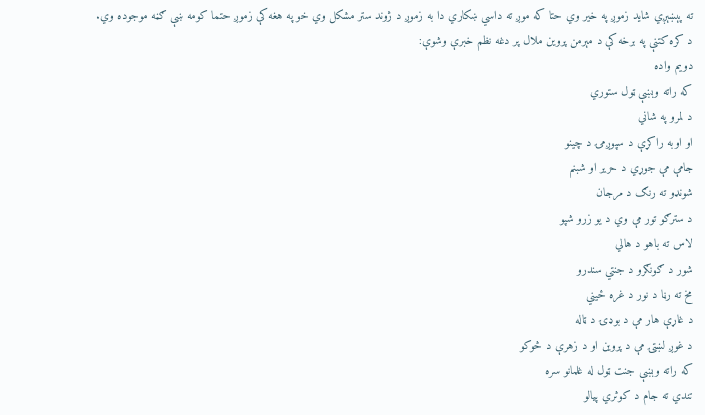ته پېښېږي شاید زموږ په خیر وي حتا که موږ ته داسي ښکاري دا به زموږ د ژوند ستر مشکل وي خو په هغه کې زموږ حتما کومه ښې ګڼه موجوده وي.
د کره کتنې په برخه کې د مېرمن پروین ملال پر دغه نظم خبرې وشوې:
دویم واده
که راته وبښې ټول ستوري
د لمرو په شاني
او اوبه راکړې د سپوږمۍ د چینو
جامې مې جوړي د حریر او شبنم
شونډو ته رنګ د مرجان
د سترګو تور مې وي د یو زرو شپو
لاس ته باهو د هالي
شور د ګونګرو د جنتي سندرو
مخ ته رڼا د نور د غره ځیني
د غاړې هار مې د بوډۍ د ټاله
د غوږ لښتۍ مې د پروین او د زهرې د څوکو
که راته وبښې جنت ټول له غلمانو سره
تندي ته جام د کوثري پیالو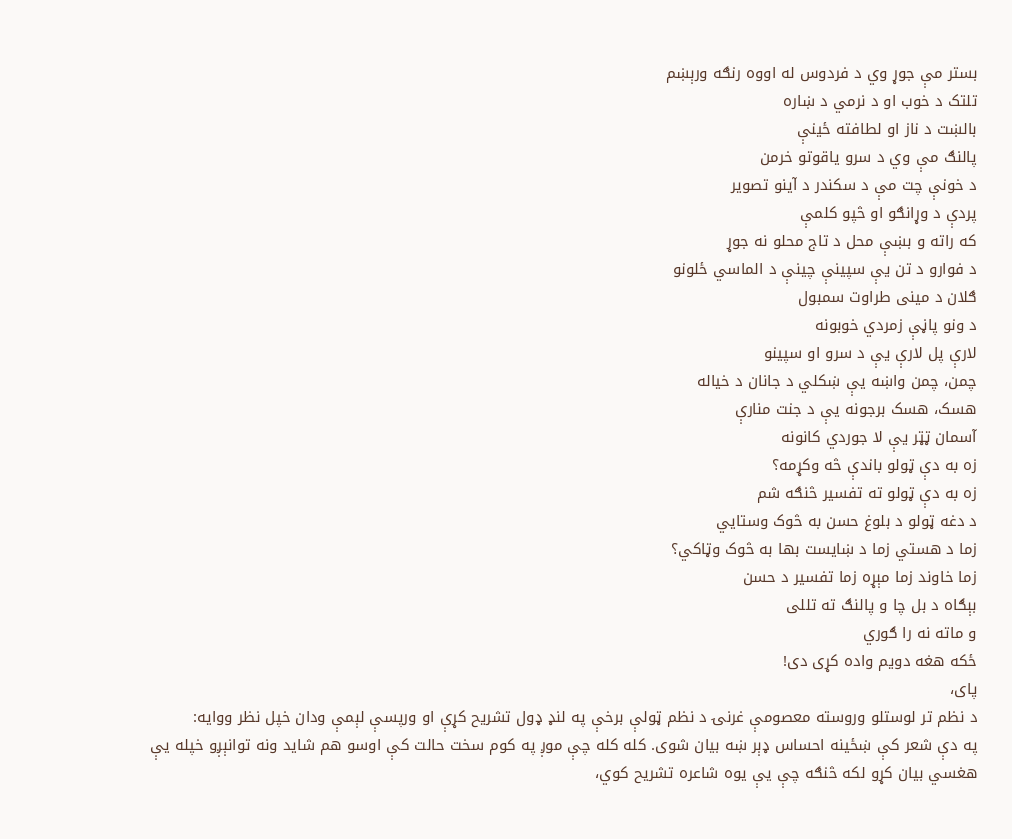بستر مې جوړ وي د فردوس له اووه رنګه ورېښم
تلتک د خوب او د نرمي د ښاره
بالښت د ناز او لطافته ځینې
پالنګ مې وي د سرو یاقوتو خرمن
د خونې چت مې د سکندر د آینو تصویر
پردې د وړانګو او څپو کلمې
که راته و بښې محل د تاج محلو نه جوړ
د فوارو د تن یې سپینې چینې د الماسي ځلونو
ګلان د مینی طراوت سمبول
د ونو پاڼې زمردي خوبونه
لارې پل لارې یې د سرو او سپینو
چمن، چمن واښه یې ښکلي د جانان د خیاله
هسک، هسک برجونه یې د جنت منارې
آسمان ټټر یې لا جوردي کانونه
زه به دې ټولو باندې څه وکړمه؟
زه به دې ټولو ته تفسیر څنګه شم
د دغه ټولو د بلوغ حسن به څوک وستایي
زما د هستي زما د ښایست بها به څوک وټاکي؟
زما خاوند زما مېړه زما تفسیر د حسن
بېګاه د بل چا و پالنګ ته تللی
و ماته نه را ګوري
ځکه هغه دویم واده کړی دی!
پای،
د نظم تر لوستلو وروسته معصومې غرنۍ د نظم ټولې برخې په لنډ ډول تشریح کړې او ورپسې لېمې ودان خپل نظر ووایه:
په دې شعر کې ښځینه احساس ډېر ښه بیان شوی. کله کله چې موږ په کوم سخت حالت کې اوسو هم شاید ونه توانېږو خپله یې هغسي بیان کړو لکه څنګه چې یې یوه شاعره تشریح کوي،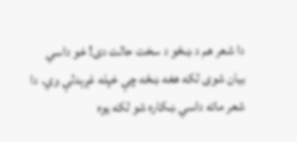دا شعر هم د ښځو د سخت حالت دی! خو داسي بیان شوی لکه هغه ښځه چې خپله غږېدلې وي. دا شعر ماته داسي ښکاره شو لکه یوه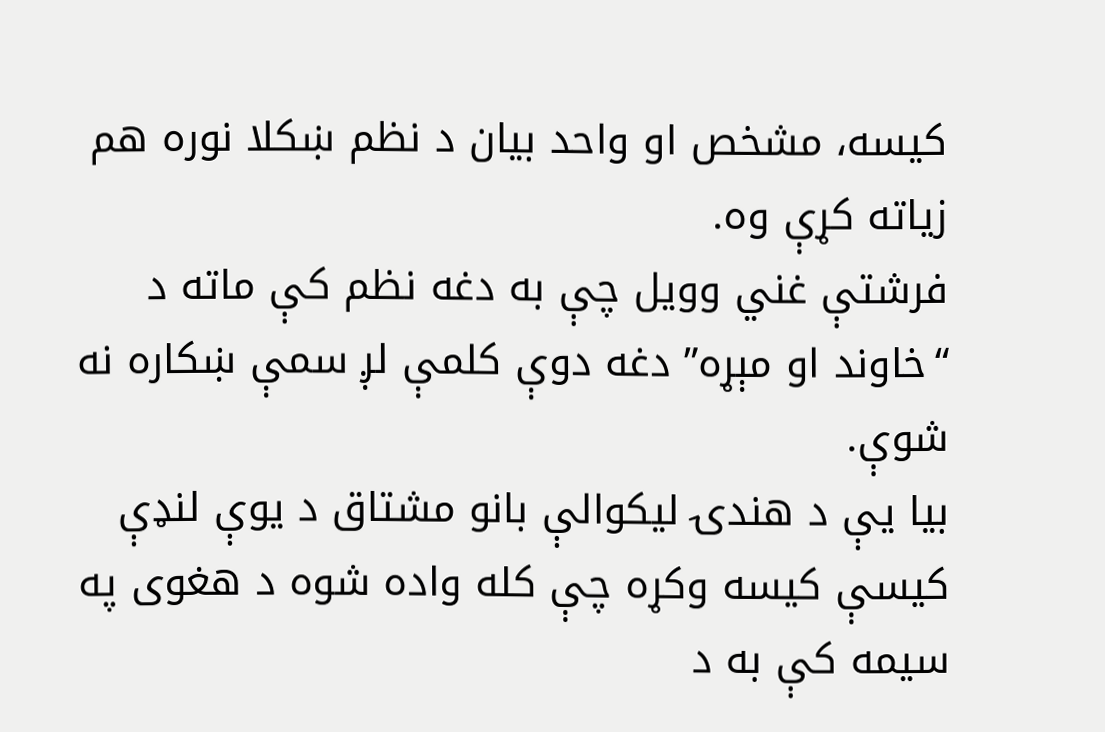کیسه، مشخص او واحد بیان د نظم ښکلا نوره هم زیاته کړې وه.
فرشتې غني وویل چې به دغه نظم کې ماته د “خاوند او مېړه” دغه دوې کلمې لږ سمې ښکاره نه شوې.
بیا یې د هندۍ لیکوالې بانو مشتاق د یوې لنډې کیسې کیسه وکړه چې کله واده شوه د هغوی په سیمه کې به د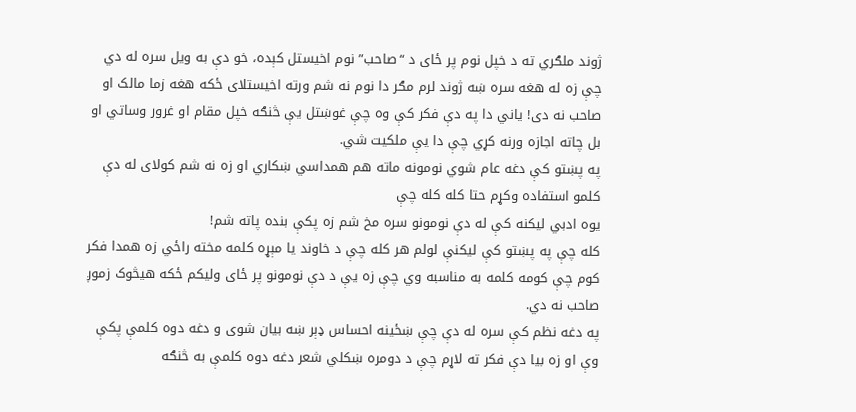ژوند ملګري ته د خپل نوم پر ځای د “صاحب” نوم اخیستل کېده، خو دې به ويل سره له دي چې زه له هغه سره ښه ژوند لرم مګر دا نوم نه شم ورته اخیستلای ځکه هغه زما مالک او صاحب نه دی! یاني دا په دې فکر کې وه چې غوښتل یې څنګه خپل مقام او غرور وساتي او بل چاته اجازه ورنه کړي چې دا یې ملکیت شي.
په پښتو کې دغه عام شوي نومونه ماته هم همداسي ښکاري او زه نه شم کولای له دې کلمو استفاده وکړم حتا کله کله چې
یوه ادبي لیکنه کې له دې نومونو سره مخ شم زه پکې بنده پاته شم!
کله چې په پښتو کې لیکنې لولم هر کله چې د خاوند یا مېړه کلمه مخته راځي زه همدا فکر کوم چې کومه کلمه به مناسبه وي چې زه یې د دې نومونو پر ځای ولیکم ځکه هیڅوک زموږ صاحب نه دي.
په دغه نظم کې سره له دې چې ښځینه احساس ډېر ښه بیان شوی و دغه دوه کلمې پکې وې او زه بیا دې فکر ته لاړم چې د دومره ښکلي شعر دغه دوه کلمې به څنګه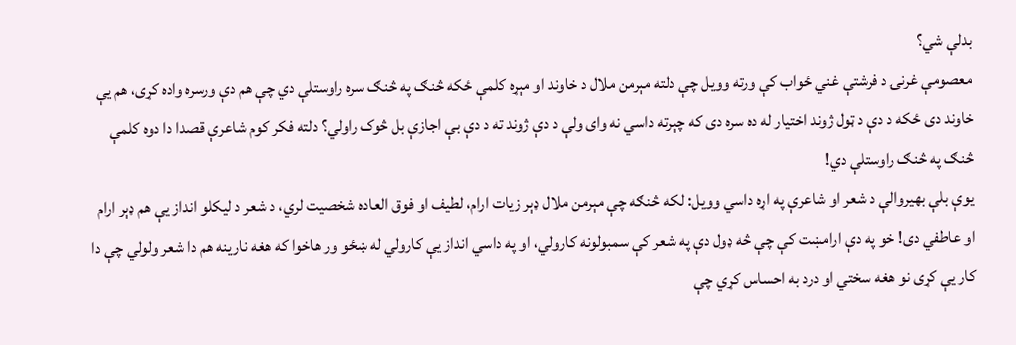بدلې شي؟
معصومې غرنۍ د فرشتې غني ځواب کې ورته وویل چې دلته مېرمن ملال د خاوند او مېړه کلمې ځکه څنګ په څنګ سره راوستلې دي چې هم دې ورسره واده کړی، هم یې خاوند دی ځکه د دې د ټول ژوند اختیار له ده سره دی که چېرته داسي نه وای ولې د دې ژوند ته د دې بې اجازې بل څوک راولي؟ دلته فکر کوم شاعرې قصدا دا دوه کلمې څنګ په څنګ راوستلې دي!
یوې بلې بهیروالې د شعر او شاعرې په اړه داسي وویل: لکه څنګه چې مېرمن ملال ډېر زیات ارام، لطیف او فوق العاده شخصیت لري، د شعر د لیکلو انداز یې هم ډېر ارام او عاطفي دی! خو په دې ارامښت کې چې څه ډول دې په شعر کې سمبولونه کارولي، او په داسي انداز یې کارولي له ښځو ور هاخوا که هغه نارینه هم دا شعر ولولي چې دا کار یې کړی نو هغه سختي او درد به احساس کړي چې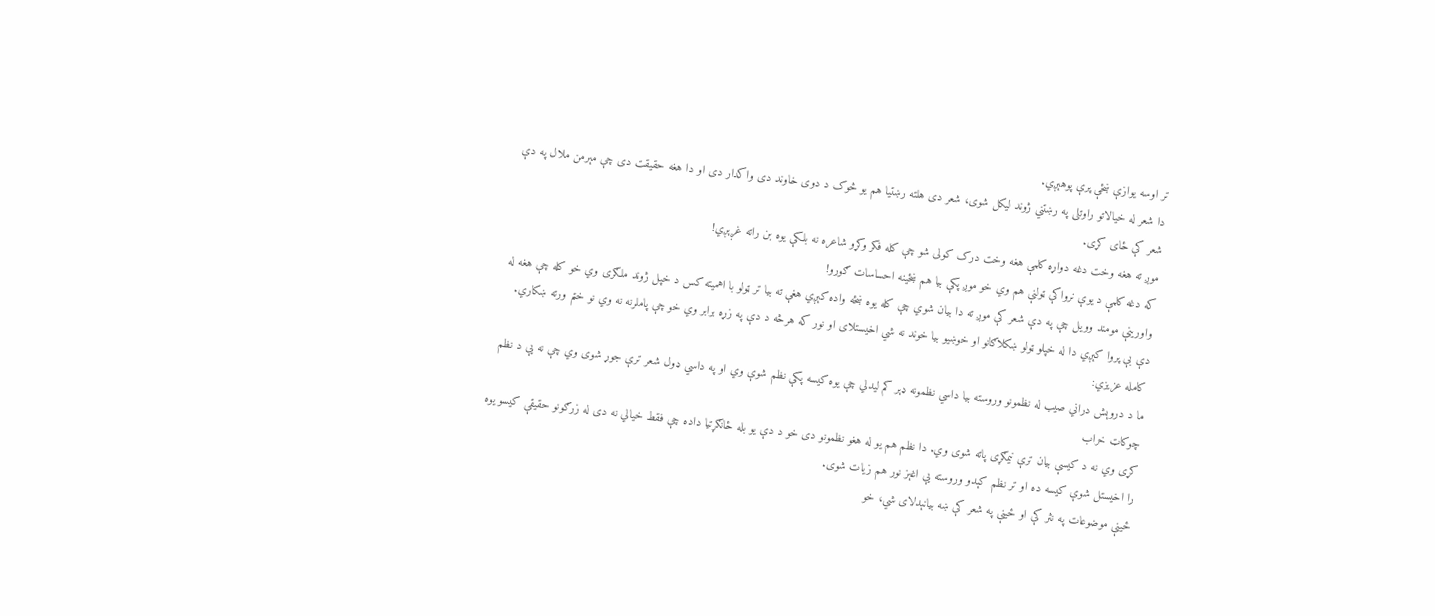تر اوسه یوازې ښځې پرې پوهېږي.
دا شعر له خیالاتو راوتلی په رښتني ژوند لیکل شوی، شعر دی هلته رښتیا هم یو څوک د دوی خاوند دی واکدار دی او دا هغه حقیقت دی چې مېرمن ملال په دې شعر کې ځای کړی.
موږ ته هغه وخت دغه دواړه کلمې هغه وخت درک کولی شو چې کله فکر وکړو شاعره نه بلکې یوه بن راته غږېږي!
که دغه کلمې د یوې نرواکې ټولنې هم وي خو موږ پکې بیا هم ښځینه احساسات ګورو!
واورینې مومند وویل چې په دې شعر کې موږ ته دا بیان شوي چې کله یوه ښځه واده کېږي هغې ته بیا تر ټولو با اهمیته کس د خپل ژوند ملګری وي خو کله چې هغه له دې بې پروا کېږي دا له خپلو ټولو ښکلاګانو او خوښیو بیا خوند نه شي اخیستلای او نور که هرڅه د دې په زړه برابر وي خو چې پاملرنه نه وي نو ختم ورته ښکاري.
کامله عزیزي:
ما د دروېش دراني صیب له نظمونو وروسته بیا داسي نظمونه ډېر کم لیدلي چې یوه کیسه پکې نظم شوې وي او په داسي ډول شعر ترې جوړ شوی وي چې نه یې د نظم چوکاټ خراب
کړی وي نه د کیسې بیان ترې نیمګړی پاته شوی وي. دا نظم هم یو له هغو نظمونو دی خو د دې یو بله ځانګړتیا داده چې فقط خیالي نه دی له زرګونو حقیقې کیسو یوه را اخیستل شوې کیسه ده او تر نظم کېدو وروسته یې اغېز نور هم زیات شوی.
ځینې موضوعات په نثر کې او ځینې په شعر کې ښه بیانېدلای شي، خو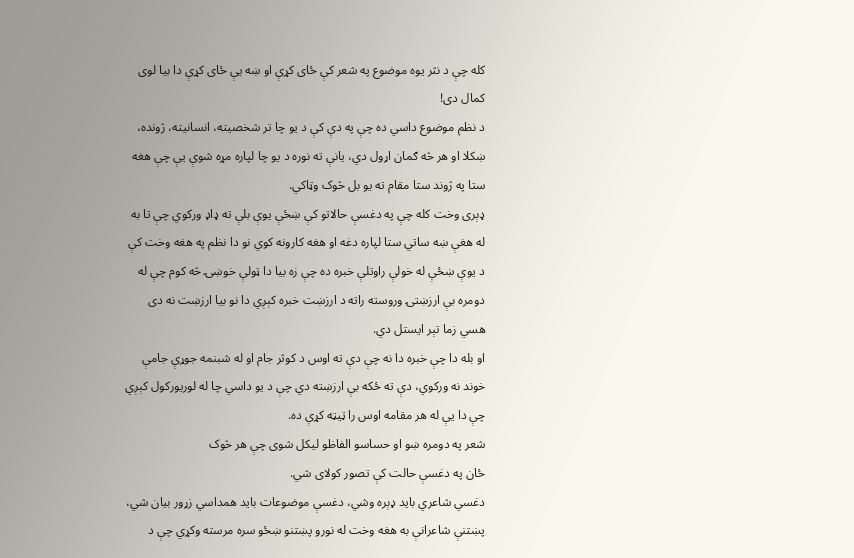کله چې د نثر یوه موضوع په شعر کې ځای کړې او ښه یې ځای کړې دا بیا لوی کمال دی!
د نظم موضوع داسي ده چې په دې کې د یو چا تر شخصیته، انسانیته، ژونده، ښکلا او هر څه ګمان اړول دي، یانې ته نوره د یو چا لپاره مړه شوې یې چې هغه ستا په ژوند ستا مقام ته یو بل څوک وټاکي.
ډېری وخت کله چې په دغسې حالاتو کې ښځې یوې بلې ته ډاډ ورکوي چې تا به له هغې ښه ساتي ستا لپاره دغه او هغه کارونه کوي نو دا نظم په هغه وخت کې د یوې ښځې له خولې راوتلې خبره ده چې زه بیا دا ټولې خوښۍ څه کوم چې له دومره بې ارزښتۍ وروسته راته د ارزښت خبره کېږي دا نو بیا ارزښت نه دی هسي زما تېر ایستل دي.
او بله دا چې خبره دا نه چې دې ته اوس د کوثر جام او له شبنمه جوړې جامې خوند نه ورکوي، دې ته ځکه بې ارزښته دي چې د یو داسي چا له لوريورکول کېږي چې دا یې له هر مقامه اوس را ټیټه کړې ده.
شعر په دومره ښو او حساسو الفاظو لیکل شوی چې هر څوک
ځان په دغسې حالت کې تصور کولای شي.
دغسي شاعري باید ډېره وشي، دغسې موضوعات باید همداسي زړور بیان شي، پښتنې شاعرانې به هغه وخت له نورو پښتنو ښځو سره مرسته وکړي چې د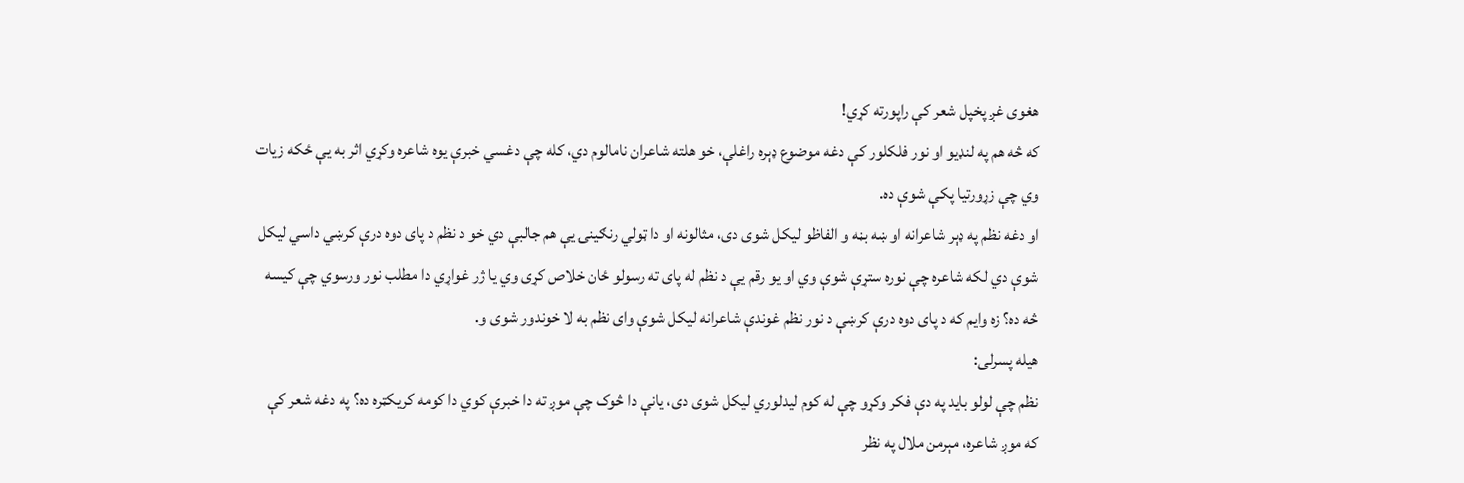هغوی غږ پخپل شعر کې راپورته کړي!
که څه هم په لنډیو او نور فلکلور کې دغه موضوع ډېره راغلې، خو هلته شاعران نامالوم دي، کله چې دغسي خبرې یوه شاعره وکړي اثر به یې ځکه زیات وي چې زړورتیا پکې شوې ده.
او دغه نظم په ډېر شاعرانه او ښه بڼه و الفاظو لیکل شوی دی، مثالونه او دا ټولي رنګینۍ یې هم جالبې دي خو د نظم د پای دوه درې کرښي داسي لیکل شوې دي لکه شاعره چې نوره ستړې شوې وي او یو رقم یې د نظم له پای ته رسولو ځان خلاص کړی وي یا ژر غواړي دا مطلب نور ورسوي چې کیسه څه ده؟ زه وایم که د پای دوه درې کرښې د نور نظم غوندې شاعرانه لیکل شوې وای نظم به لا خوندور شوی و.
هیله پسرلی:
نظم چې لولو باید په دې فکر وکړو چې له کوم لیدلوري لیکل شوی دی، یانې دا څوک چې موږ ته دا خبرې کوي دا کومه کریکټره ده؟ په دغه شعر کې که موږ شاعره، مېرمن ملال په نظر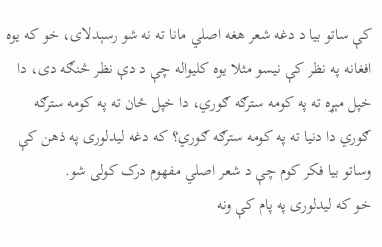کې ساتو بیا د دغه شعر هغه اصلي مانا ته نه شو رسېدلای، خو که یوه افغانه په نظر کې نیسو مثلا یوه کلیواله چې د دې نظر څنګه دی، دا خپل مېړه ته په کومه سترګه ګوري، دا خپل ځان ته په کومه سترګه ګوري دا دنیا ته په کومه سترګه ګوري؟ که دغه لیدلوری په ذهن کې وساتو بیا فکر کوم چې د شعر اصلي مفهوم درک کولی شو.
خو که لیدلوری په پام کې ونه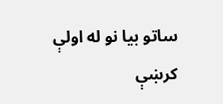ساتو بیا نو له اولې کرښې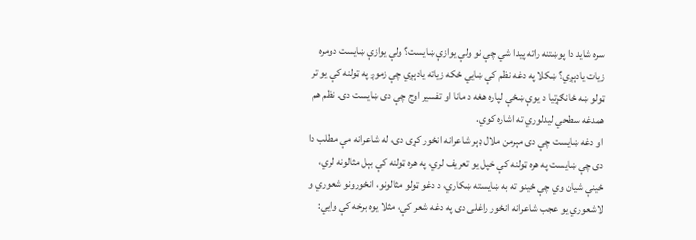سره شاید دا پوښتنه راته پیدا شي چې نو ولې یوازې ښایست؟ ولې یوازې ښایست دومره زیات یادېږي؟ ښکلا په دغه نظم کې ښایي ځکه زیاته یادېږي چې زموږ په ټولنه کې یو تر ټولو ښه ځانګړتیا د یوې ښځې لپاره هغه د مانا او تفسیر اوج چې دی ښایست دی. نظم هم همدغه سطحي لیدلوري ته اشاره کوي.
او دغه ښایست چې دی مېرمن ملال ډېر شاعرانه انځور کړی دی، له شاعرانه مې مطلب دا دی چې ښایست په هره ټولنه کې خپل یو تعریف لري، په هره ټولنه کې بېل مثالونه لري، ځینې شیان وي چې ځینو ته به ښایسته ښکاري، د دغو ټولو مثالونو، انځورونو شعوري و لاشعوري یو عجب شاعرانه انځور راغلی دی په دغه شعر کې، مثلا یوه برخه کې وایي: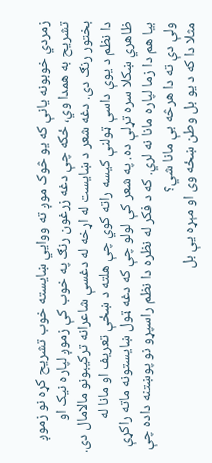زمردي خوبونه یانې که یو څوک موږ ته ووایي ښایسته خوب تشریح کړه نو زموږ تشریح به همدا وي، ځکه چې دغه زرغون رنګ په خوب کې زموږ لپاره نیک او بختور رنګ دی. دغه شعر د ښایست له اړخه له دغسې شاعرانه ترکیبونو مالامال دی.
دا نظم د یوې داسې ټولنې کیسه راته کوي چې هلته د ښځې تعریف او مانا له ظاهري ښکلا سره تړلې ده. په شعر کې لولو چې که دغه ټول ښایستونه ماته راکړې بیا هم دا زما لپاره مانا نه لري. که د فکر له نظره دا نظم راسپړو نو پوښتنه داده چې ولې دې ته دا هرڅه بې مانا شي؟
مثلا دا که د یو بل وطن ښځه وی او مېړه یې بل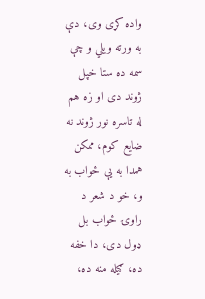واده کړی وی، دې به ورته ویلي و چې سمه ده ستا خپل ژوند دی او زه هم له تاسره نور ژوند نه ضایع کوم، ممکن همدا به یې ځواب به و، خو د شعر د راوۍ ځواب بل ډول دی، دا خفه ده، ګیله منه ده،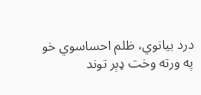درد بیانوي، ظلم احساسوي خو په ورته وخت ډېر توند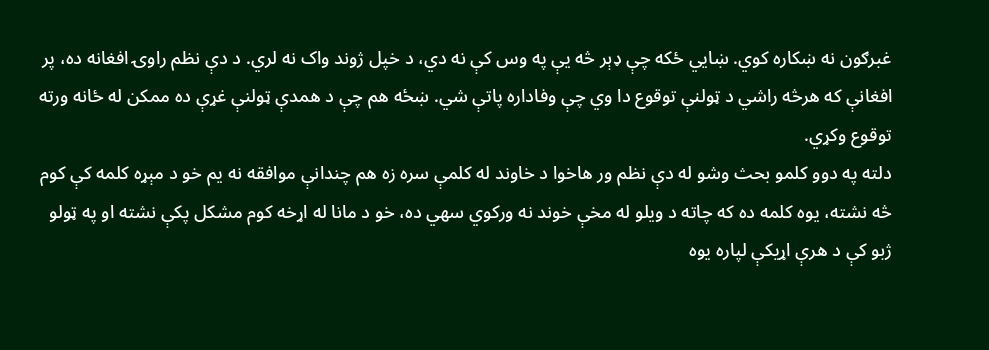غبرګون نه ښکاره کوي. ښايي ځکه چې ډېر څه یې په وس کې نه دي، د خپل ژوند واک نه لري. د دې نظم راوۍ افغانه ده، پر افغانې که هرڅه راشي د ټولنې توقوع دا وي چې وفاداره پاتې شي. ښځه هم چې د همدې ټولنې غړې ده ممکن له ځانه ورته توقوع وکړي.
دلته په دوو کلمو بحث وشو له دې نظم ور هاخوا د خاوند له کلمې سره زه هم چندانې موافقه نه یم خو د مېړه کلمه کې کوم څه نشته، یوه کلمه ده که چاته د ویلو له مخې خوند نه ورکوي سهي ده، خو د مانا له اړخه کوم مشکل پکې نشته او په ټولو ژبو کې د هرې اړیکې لپاره یوه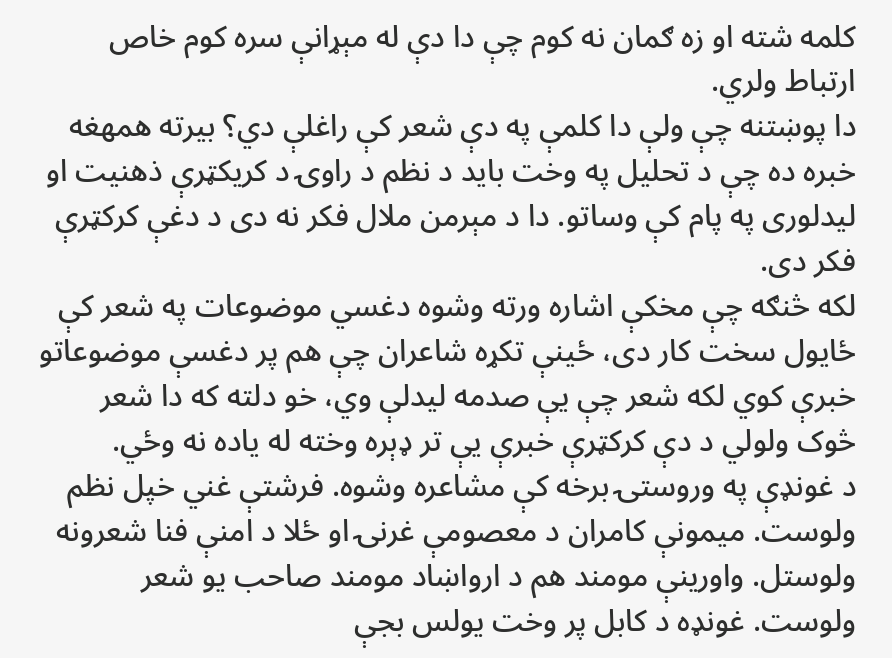کلمه شته او زه ګمان نه کوم چې دا دې له مېړانې سره کوم خاص ارتباط ولري.
دا پوښتنه چې ولې دا کلمې په دې شعر کې راغلې دي؟ بیرته همهغه خبره ده چې د تحلیل په وخت باید د نظم د راوۍ د کریکټرې ذهنیت او لیدلوری په پام کې وساتو. دا د مېرمن ملال فکر نه دی د دغې کرکټرې فکر دی.
لکه څنګه چې مخکې اشاره ورته وشوه دغسي موضوعات په شعر کې ځایول سخت کار دی، ځینې تکړه شاعران چې هم پر دغسې موضوعاتو خبرې کوي لکه شعر چې یې صدمه لیدلې وي، خو دلته که دا شعر څوک ولولي د دې کرکټرې خبرې یې تر ډېره وخته له یاده نه وځي.
د غونډې په وروستۍ برخه کې مشاعره وشوه. فرشتې غني خپل نظم ولوست. میمونې کامران د معصومې غرنۍ او ځلا د امنې فنا شعرونه ولوستل. واورینې مومند هم د ارواښاد مومند صاحب یو شعر ولوست. غونډه د کابل پر وخت یولس بجې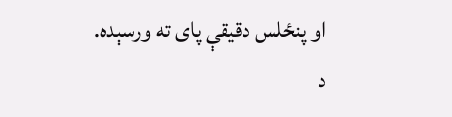او پنځلس دقیقې پای ته ورسېده.
د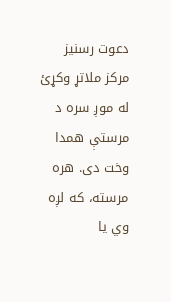دعوت رسنیز مرکز ملاتړ وکړئ
له موږ سره د مرستې همدا وخت دی. هره مرسته، که لږه وي یا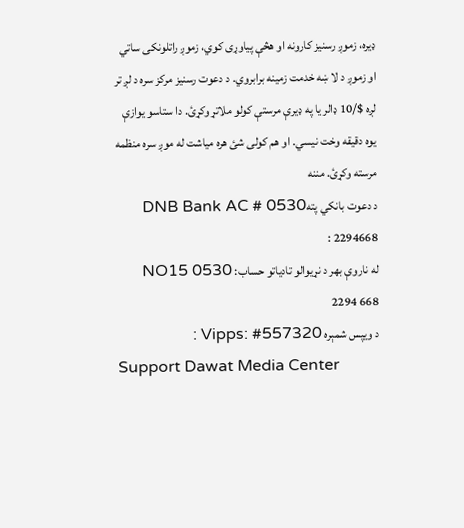ډیره، زموږ رسنیز کارونه او هڅې پیاوړی کوي، زموږ راتلونکی ساتي او زموږ د لا ښه خدمت زمینه برابروي. د دعوت رسنیز مرکز سره د لږ تر لږه $/10 ډالر یا په ډیرې مرستې کولو ملاتړ وکړئ. دا ستاسو یوازې یوه دقیقه وخت نیسي. او هم کولی شئ هره میاشت له موږ سره منظمه مرسته وکړئ. مننه
د دعوت بانکي پتهDNB Bank AC # 0530 2294668 :
له ناروې بهر د نړیوالو تادیاتو حساب: NO15 0530 2294 668
د ویپس شمېره Vipps: #557320 :
Support Dawat Media Center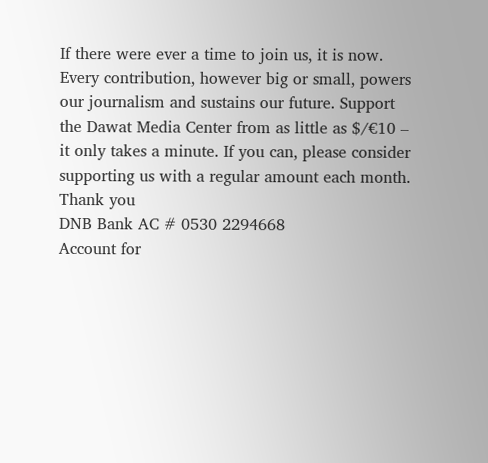If there were ever a time to join us, it is now. Every contribution, however big or small, powers our journalism and sustains our future. Support the Dawat Media Center from as little as $/€10 – it only takes a minute. If you can, please consider supporting us with a regular amount each month. Thank you
DNB Bank AC # 0530 2294668
Account for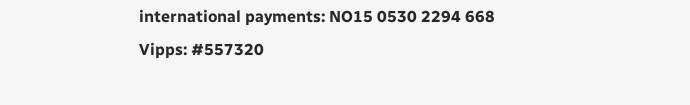international payments: NO15 0530 2294 668
Vipps: #557320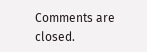Comments are closed.